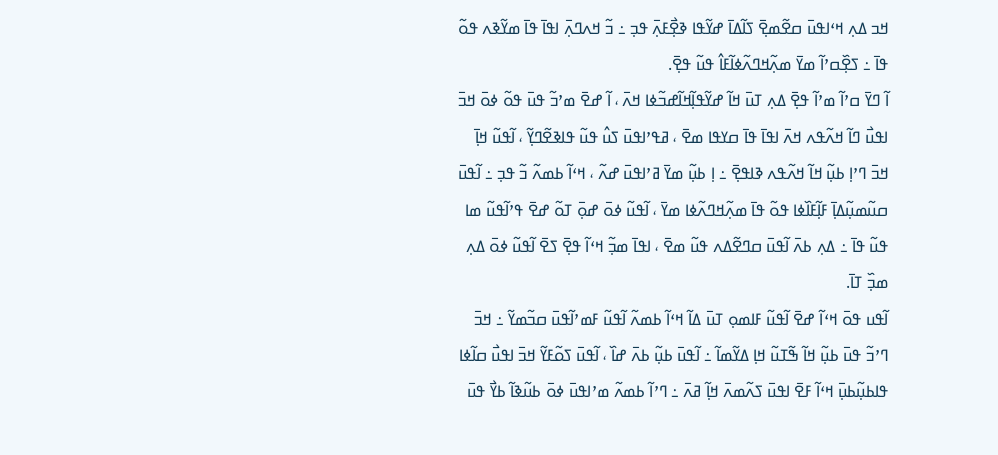ߞߏ ߡߍ߲ ߞߵߊߟߎ߫ ߛߐ߬ߘߐ߲߫ ߖߊ߬ߡߊ߫ ߝߌ߬ߟߊ ߢߐ߲߯ߓߍ߲߫ ߟߏ߲ ߸ ߏ߬ ߞߍߣߍ߲߫ ߊߟߊ߫ ߟߊ߫ ߘߌ߬ߢߍ ߟߋ߬ ߟߊ߫ ߸ ߖߐ߲߰ߛߴߊ߬ ߘߌ߫ ߘߍ߲߬ߞߣߍ߬ߦߊ߬ߓߊ߮ ߟߎ߬ ߟߐ߲߫.
ߊ߬ ߣߌ߫ ߛߴߊ߬ ߘߴߊ߬ ߟߐ߲߫ ߡߍ߲ ߠߎ߫ ߞߊ߬ ߝߌ߬ߟߊ߲߬ߞߊ߬ߝߏ߬ߦߊ ߞߍ߫ ، ߊ߬ ߝߐ߫ ߘߴߏ߬ ߟߎ߫ ߟߋ߬ ߦߋ߫ ߞߏ߫ ߊߟߎ߯ ߣߊ߬ ߞߍ߬ߟߍ ߞߍ߫ ߊߟߊ߫ ߟߊ߫ ߛߌߟߊ ߘߐ߫ ، ߥߟߴߊߟߎ߫ ߖߎ߮ ߟߎ߬ ߟߊߢߐ߬ߣߌ߲߬ ، ߊ߬ߟߎ߬ ߞߊ߲߫ ߞߏ߫ ߣߴߊ߲ ߕߎ߲߬ ߞߊ߬ ߞߍ߬ߟߍ ߢߊߟߐ߲߫ ߸ ߊ߲ ߕߎ߲߬ ߘߌ߫ ߥߴߊߟߎ߫ ߝߍ߬ ، ߞߵߊ߬ ߕߘߍ߬ ߏ߬ ߟߏ߲ ߸ ߊ߬ߟߎ߫ ߛߎ߬ߘߎ߲߬ߡߊ߲߫ ߓߊ߲߬ߓߊ߰ߦߊ ߟߋ߬ ߟߊ߫ ߘߍ߲߬ߞߣߍ߬ߦߊ ߘߌ߫ ، ߊ߬ߟߎ߬ ߦߋ߫ ߝߋ߲߫ ߠߋ߬ ߝߐ߫ ߟߴߊ߬ߟߎ߬ ߘߊ ߟߎ߬ ߟߊ߫ ߸ ߡߍ߲ ߕߍ߫ ߊ߬ߟߎ߫ ߛߣߐ߬ߡߍ ߟߎ߬ ߘߐ߫ ، ߊߟߊ߫ ߘߏ߲߬ ߞߵߊ߬ ߟߐ߲߫ ߖߐ߫ ߊ߬ߟߎ߬ ߦߋ߫ ߡߍ߲ ߘߏ߲߰ ߠߊ߫.
ߊ߬ߟߎ ߟߋ߫ ߞߵߊ߬ ߝߐ߫ ߊ߬ߟߎ߬ ߓߊߘߋ߲ ߠߎ߫ ߡߊ߬ ߞߵߊ߬ ߕߘߍ߬ ߊ߬ߟߎ߬ ߓߘߴߊ߬ߟߎ߫ ߛߏ߬ߘߌ߬ ߸ ߞߏ߫ ߣߴߏ߬ ߟߎ߫ ߕߎ߲߬ ߞߊ߬ ߒ߬ߠߎ߬ ߞߊ߲ ߡߌ߬ߘߊ߬ ߸ ߊ߬ߟߎ߫ ߕߎ߲߬ ߕߍ߫ ߝߊ߰ ، ߊ߬ߟߎ߫ ߖߋ߬ߓߌ߬ ߞߏ߫ ߊߟߎ߯ ߛߊ߬ߦߊ ߟߊߕߎ߲߬ߕߎ߲߫ ߞߵߊ߬ ߓߐ߫ ߊߟߎ߫ ߖߍ߬ߘߍ߫ ߞߊ߲߬ ߥߍ߫ ߸ ߣߴߊ߬ ߕߘߍ߬ ߘߴߊߟߎ߫ ߦߋ߫ ߕߎ߬ߢߊ߬ ߕߌ߯ ߟߎ߫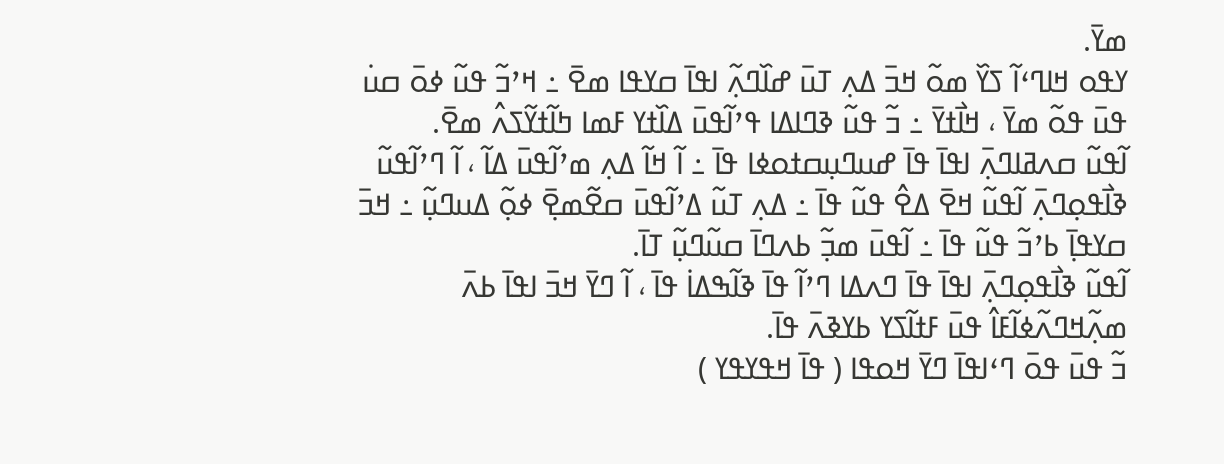ߘߌ߫.
ߌߟߋ ߞߊߣߵߊ߬ ߖߌ߰ ߘߋ߬ ߞߏ߫ ߡߍ߲ ߠߎ߫ ߝߊ߰ߣߍ߲߬ ߊߟߊ߫ ߛߌߟߊ ߘߐ߫ ߸ ߞߴߏ߬ ߟߎ߬ ߦߋ߫ ߛߎ߭ ߟߎ߫ ߟߋ߬ ߘߌ߫ ، ߞߊ߯ߙߌ߫ ߸ ߏ߬ ߟߎ߬ ߢߣߊߡߊ ߟߴߊ߬ߟߎ߫ ߡߊ߰ߙߌ ߓߘߊ ߤߊ߬ߙߌ߬ߖߍ߮ ߘߐ߫.
ߊ߬ߟߎ߬ ߛߍߥߊߣߍ߲߫ ߊߟߊ߫ ߟߊ߫ ߝߎߣߎ߲ߛߙߋߦߊ ߟߊ߫ ߸ ߊ߬ ߞߊ߬ ߡߍ߲ ߘߴߊ߬ߟߎ߫ ߡߊ߬ ، ߊ߬ ߣߴߊ߬ߟߎ߬ ߢߊ߯ߟߋ߲ߣߍ߲߫ ߊ߬ߟߎ߬ ߞߐ߫ ߡߐ߮ ߟߎ߬ ߟߊ߫ ߸ ߡߍ߲ ߠߎ߬ ߡߴߊ߬ߟߎ߫ ߛߐ߬ߘߐ߲߫ ߦߋ߲߬ ߡߎߣߎ߲߬ ߸ ߞߏ߫ ߛߌߟߊ߲߫ ߕߴߏ߬ ߟߎ߬ ߟߊ߫ ߸ ߊ߬ߟߎ߫ ߘߏ߲߬ ߕߍߣߊ߫ ߛߎ߬ߣߎ߲߬ ߠߊ߫.
ߊ߬ߟߎ߬ ߢߊ߯ߟߋ߲ߣߍ߲߫ ߊߟߊ߫ ߟߊ߫ ߣߍߡߊ ߣߴߊ߬ ߟߊ߫ ߢߊ߬ߒߡߊ߭ ߟߊ߫ ، ߊ߬ ߣߌ߫ ߞߏ߫ ߊߟߊ߫ ߕߍ߫ ߘߍ߲߬ߞߣߍ߬ߦߊ߬ߓߊ߮ ߟߎ߫ ߓߙߊ߬ߖߌ ߕߌߢߍ߫ ߟߊ߫.
ߏ߬ ߟߎ߫ ߟߋ߫ ߣߵߊߟߊ߫ ߣߌ߫ ߞߋߟߊ ( ߟߊ߫ ߞߟߌߟߌ )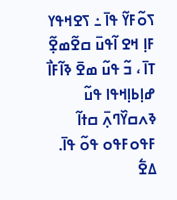ߖߋ߬ߓߌ߬ ߟߊ߫ ߸ ߖߐߞߟߌ ߓߊ߲ ߞߐ ߊ߬ߟߎ߫ ߛߐ߬ߘߐ߲߬ ߠߊ߫ ، ߏ߬ ߟߎ߬ ߘߐ߫ ߢߊ߬ߓߊ߯ ߝߊ߲ߕߊ߲ߞߟߊ ߟߎ߬ ߢߍߛߌ߰ߣߍ߲߫ ߛߙߊ߬ ߓߟߋߓߟߋ ߟߋ߬ ߟߊ߫.
ߡߐ߱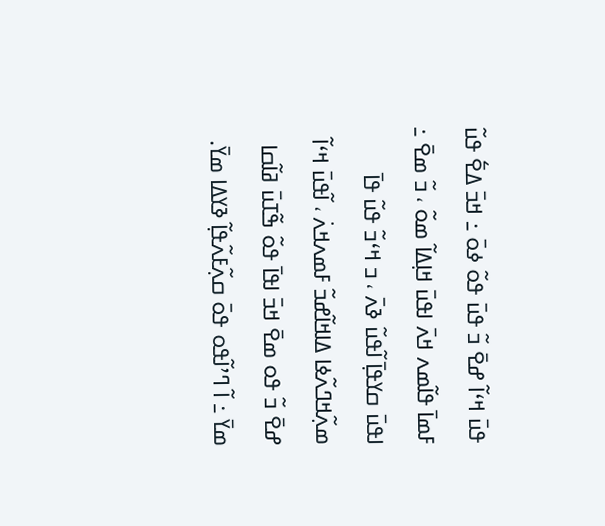ߟߎ߫ ߞߵߊ߬ ߝߐ߫ ߏ߬ ߟߎ߫ ߟߋ߬ ߦߋ߫ ߸ ߞߏ߫ ߡߐ߱ ߟߎ߬ ߓߘߊ߫ ߟߊ߬ߘߍ ߞߍ߫ ߊߟߎ߫ ߞߊ߲ߡߊ߬ ߘߋ߬ ، ߏ߬ ߘߐ߫ ߸ ߊߟߎ߫ ߛߌߟߊ߲߫ ߊ߬ߟߎ߬ ߢߍ߫ ، ߏ ߞߵߏ߬ ߟߎ߬ ߟߊ߫ ߘߍ߲߬ߞߣߍ߬ߦߊ ߡߊߞߊ߬ߝߏ߬ ߓߘߍߞߍ߭ ، ߊ߬ߟߎ߫ ߞߵߊ߬ ߝߐ߫ ߏ߬ ߟߋ ߘߐ߫ ߞߏ߫ ߊߟߊ߫ ߟߋ߬ ߒ߬ߠߎ߫ ߥߊ߬ߛߊ ߘߌ߫ ߸ ߊ߬ ߣߴߊ߬ߟߋ ߟߋ߫ ߛߍ߲߬ߓߍ߬ߟߊ߲߬ ߢߌߡߊ ߘߌ߫.